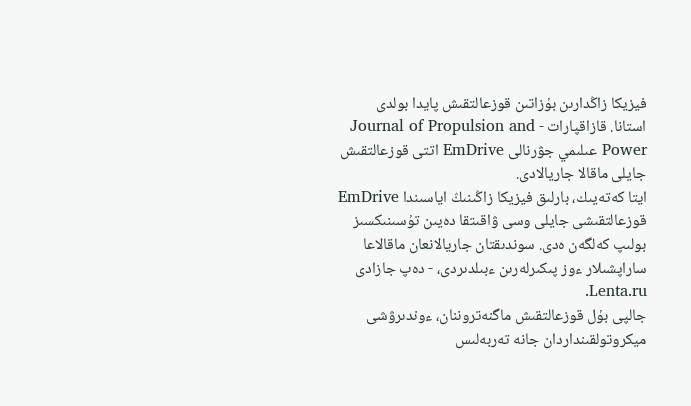فيزيكا زاڭدارىن بۇزاتىن قوزعالتقىش پايدا بولدى
استانا. قازاقپارات - Journal of Propulsion and Power عىلىمي جۋرنالى EmDrive اتتى قوزعالتقىش جايلى ماقالا جاريالادى.
ايتا كەتەيىك، بارلىق فيزيكا زاڭىنىڭ اياسىندا EmDrive قوزعالتقىشى جايلى وسى ۋاقىتقا دەيىن تۇسىنىكسىز بولىپ كەلگەن ەدى. سوندىقتان جاريالانعان ماقالاعا ساراپشىلار ءوز پىكىرلەرىن ءبىلدىردى، - دەپ جازادى Lenta.ru.
جالپى بۇل قوزعالتقىش ماگنەتروننان، ءوندىرۋشى ميكروتولقىنداردان جانە تەربەلىس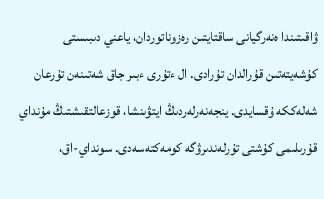ۋاقىتىندا ەنەرگيانى ساقتايتىن رەزوناتوردان، ياعني دىبىستى كۇشەيتەتىن قۇرالدان تۇرادى. ال ءتۇرى ءبىر جاق شەتىنەن تۇرعان شەلەككە ۇقسايدى. ينجەنەرلەردىڭ ايتۋىنشا، قوزعالتقىشتىڭ مۇنداي قۇرىلىمى كۇشتى تۇرلەندىرۋگە كومەكتەسەدى. سونداي-اق،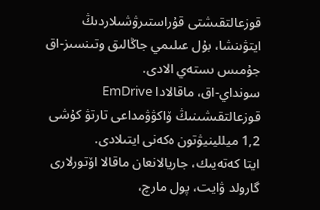قوزعالتقىشتى قۇراستىرۋشىلاردىڭ ايتۋىنشا، بۇل عىلىمي جاڭالىق وتىنسىز-اق جۇمىس ىستەي الادى.
سونداي-اق، ماقالادا EmDrive قوزعالتقىشىنىڭ ۆاكۋۋمداعى تارتۋ كۇشى 1,2 ميللينيۋتون ەكەنى ايتىلادى.
ايتا كەتەيىك، جاريالانعان ماقالا اۆتورلارى گارولد ۋايت، پول مارچ،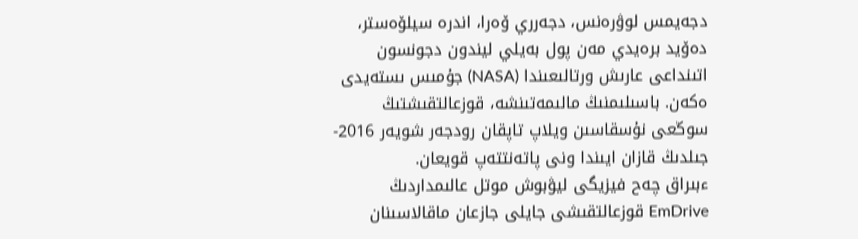دجەيمس لوۋرەنس، دجەرري ۆەرا، اندرە سيلۆەستر، دەۆيد برەيدي مەن پول بەيلي ليندون دجونسون اتىنداعى عارىش ورتالىعىندا (NASA) جۇمىس ىستەيدى ەكەن. باسىلىمنىڭ مالىمەتىنشە، قوزعالتقىشتىڭ سوڭعى نۇسقاسىن ويلاپ تاپقان رودجەر شويەر 2016-جىلدىڭ قازان ايىندا ونى پاتەنتتەپ قويعان.
ءبىراق چەح فيزيگى ليۋبوش موتل عالىمداردىڭ EmDrive قوزعالتقىشى جايلى جازعان ماقالاسىنان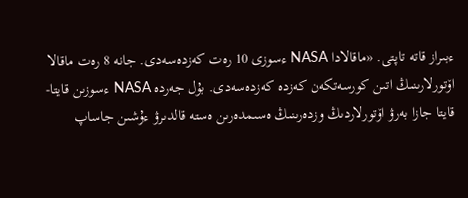ءبىراز قاتە تاپتى. «ماقالادا NASA ءسوزى 10 رەت كەزدەسەدى. جانە 8 رەت ماقالا اۆتورلارىنىڭ اتىن كورسەتكەن كەزدە كەزدەسەدى. بۇل جەردە NASA ءسوزىن قايتا-قايتا جازا بەرۋ اۆتورلاردىڭ وزدەرىنىڭ ەسىمدەرىن ەستە قالدىرۋ ءۇشىن جاساپ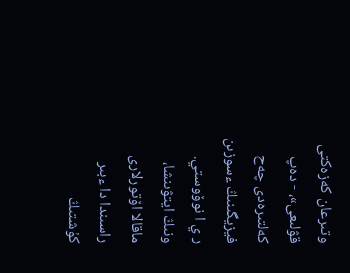وتىرعان كەزەكتى قۋلىعى»، - دەپ كەلتىرەدى چەح فيزيگىنىڭ ءسوزىن ر ي ا نوۆوستي.
ونىڭ ايتۋىنشا، ماقالا اۆتورلارى راسىندا دا ءبىر كۇشتىڭ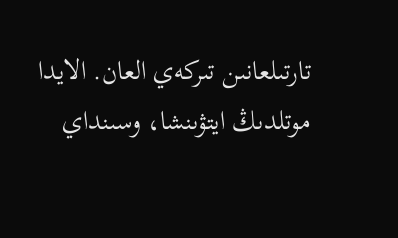تارتىلعانىن تىركەي العان. الايدا موتلدىڭ ايتۋىنشا، وسىنداي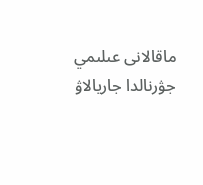ماقالانى عىلىمي جۋرنالدا جاريالاۋ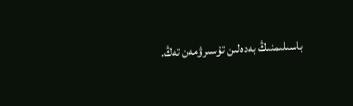باسىلىمنىڭ بەدەلىن تۇسىرۋمەن تەڭ.